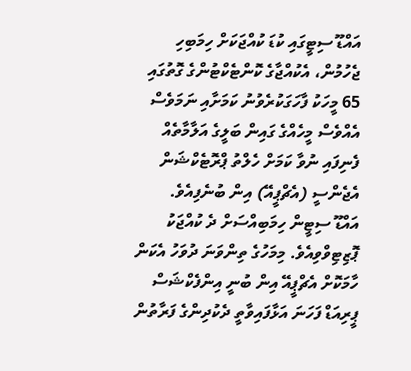އައްޑޫ ސިޓީގައި ކުޑަ ކުއްޖަކަށް ހިމަބިހި ޖެހުމުން، އެކުއްޖާގެ ކޮންޓެކްޓުންގެ ގޮތުގައި 65 މީހަކު ފާހަގަކުރެވުނު ކަމަށާއި ނަމަވެސް އެއްވެސް މީހެއްގެ ގައިން ބަލީގެ އަލާމާތެއް ފެނިފައި ނުވާ ކަމަށް ހެލްތު ޕްރޮޓެކްޝަން އެޖެންސީ (އެޗްޕީއޭ) އިން ބުނެފިއެވެ.
އައްޑޫ ސިޓީން ހިމަބިއްސަށް ދެ ކުއްޖަކު ޕޮޒިޓިވްވިއެވެ. މިމަހުގެ ތިންވަނަ ދުވަހު އެކަން ހާމަކޮށް އެޗްޕީއޭ އިން ބުނީ އިންފެކްޝަސް ޕީރިއަޑް ފަހަނަ އަޅާފައިވާތީ ދެކުދިންގެ ފަރާތުން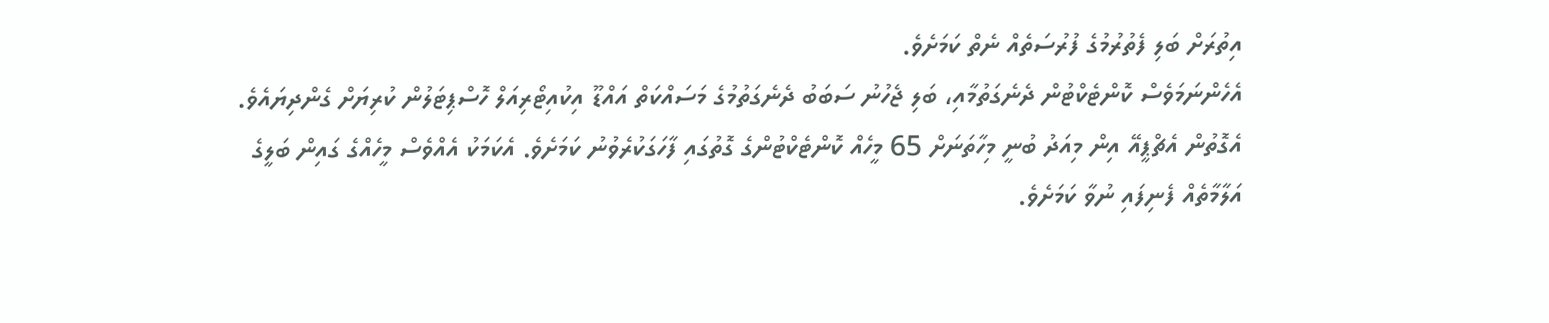އިތުރަށް ބަލި ފެތުރުމުގެ ފުރުސަތެއް ނެތް ކަމަށެވެ.
އެހެންނަމަވެސް ކޮންޓެކްޓުން ދެނެގަތުމާއި، ބަލި ޖެހުނު ސަބަބު ދެނެގަތުމުގެ މަސައްކަތް އައްޑޫ އިކުއިޓޯރިއަލް ހޮސްޕިޓަލުން ކުރިޔަށް ގެންދިޔައެވެ.
އެގޮތުން އެޗްޕީއޭ އިން މިއަދު ބުނީ މިހާތަނަށް 65 މީހެއް ކޮންޓެކްޓުންގެ ގޮތުގައި ފާހަގަކުރެވުނު ކަމަށެވެ. އެކަމަކު އެއްވެސް މީހެއްގެ ގައިން ބަލީގެ އަލާމާތެއް ފެނިފައި ނުވާ ކަމަށެވެ.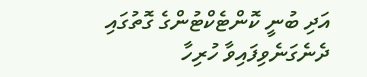އަދި ބުނީ ކޮންޓެކްޓުންގެ ގޮތުގައި ދެނެގަނެވިފައިވާ ހުރިހާ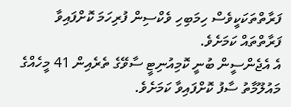ފަރާތްތަކަކީވެސް ހިމަބިހި ވެކްސިން ފުރިހަމަ ކޮށްފައިވާ ފަރާތްތައް ކަމަށެވެ.
އެ އެޖެންސީން ބުނީ ކޮމިއުނިޓީ ސާވޭގެ ތެރެއިން 41 މީހެއްގެ މައުލޫމާތު ސާފު ކޮށްފައިވާ ކަމަށެވެ.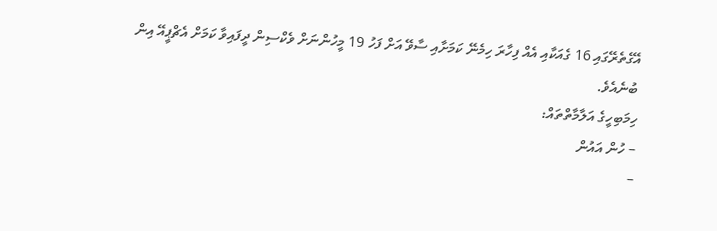އޭގެތެރޭގައި 16 ގެއަކާއި އެއް ފިހާރަ ހިމެނޭ ކަމަށާއި ސާވޭ އަށް ފަހު 19 މީހުންނަށް ވެކްސިން ދީފައިވާ ކަމަށް އެޗްޕީއޭ އިން ބުނެއެވެ.
ހިމަބިހީގެ އަލާމާތްތައް:
– ހުން އައުން
–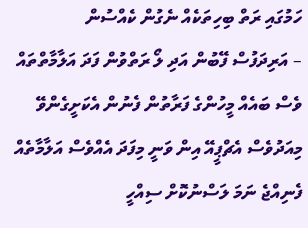ހަމުގައި ރަތް ބިހިތަކެއް ނެގުން ކެއްސުން
– އަރިދަފުސް ފޭބުން އަދި ލޯ ރަތްވުން ފަދަ އަލާމާތްތައް ވެސް ބައެއް މީހުންގެ ފަރާތުން ފެނުން އެކަށީގެންވޭ
މިއަދުވެސް އެޗްޕީއޭ އިން ވަނީ މިފަދަ އެއްވެސް އަލާމާތެއް ފެނިއްޖެ ނަމަ ލަސްނުކޮށް ސިއްހީ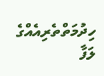ހިދުމަތްތެރިއެއްގެ ލަފާ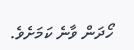ހޯދަން ވާނެ ކަމަށެވެ.